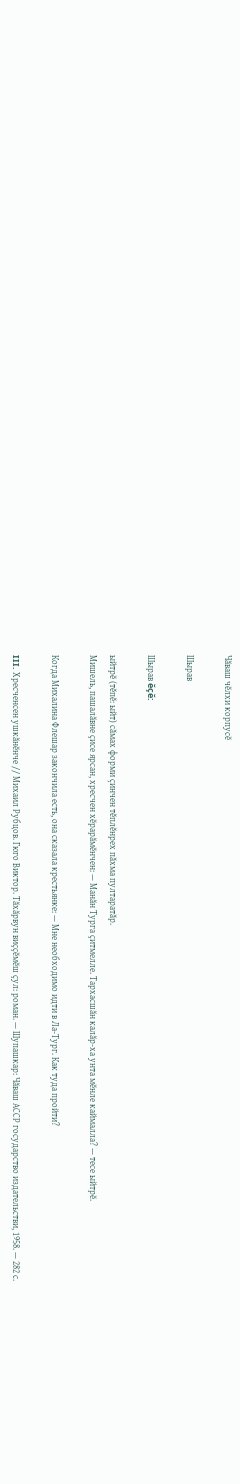Чӑваш чӗлхи корпусӗ

Шырав

Шырав ĕçĕ:

ыйтрӗ (тĕпĕ: ыйт) сăмах форми çинчен тĕплĕнрех пăхма пултаратăр.
Мишель, пашалӑвне ҫисе ярсан, хресчен хӗрарӑмӗнчен: — Манӑн Турга ҫитмелле. Тархасшӑн калӑр-ха унта мӗнле каймалла? — тесе ыйтрӗ.

Когда Михалина Флешар закончила есть, она сказала крестьянке: — Мне необходимо идти в Ла-Тург. Как туда пройти?

III. Хресченсен ушкӑнӗнче // Михаил Рубцов. Гюго Виктор. Тӑхӑрвун виҫҫӗмӗш ҫул: роман. — Шупашкар: Чӑваш АССР государство издательстви, 1958. — 282 с.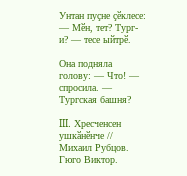Унтан пуҫне ҫӗклесе: — Мӗн, тет? Тург-и? — тесе ыйтрӗ.

Она подняла голову: — Что! — спросила. — Тургская башня?

III. Хресченсен ушкӑнӗнче // Михаил Рубцов. Гюго Виктор.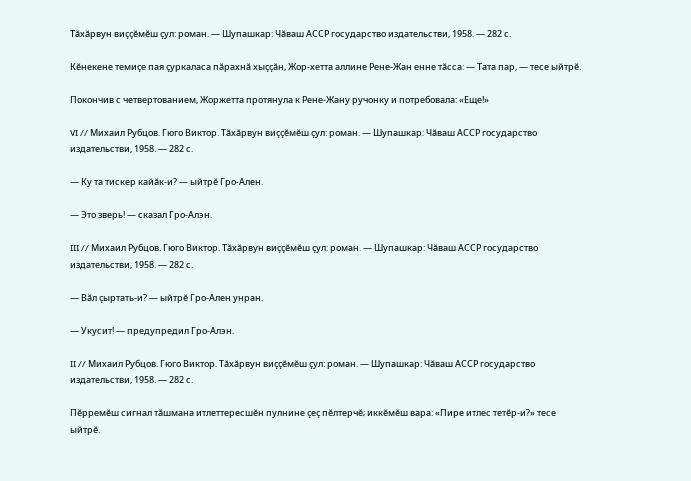Тӑхӑрвун виҫҫӗмӗш ҫул: роман. — Шупашкар: Чӑваш АССР государство издательстви, 1958. — 282 с.

Кӗнекене темиҫе пая ҫуркаласа пӑрахнӑ хыҫҫӑн, Жор-хетта аллине Рене-Жан енне тӑсса: — Тата пар, — тесе ыйтрӗ.

Покончив с четвертованием, Жоржетта протянула к Рене-Жану ручонку и потребовала: «Еще!»

VI // Михаил Рубцов. Гюго Виктор. Тӑхӑрвун виҫҫӗмӗш ҫул: роман. — Шупашкар: Чӑваш АССР государство издательстви, 1958. — 282 с.

— Ку та тискер кайӑк-и? — ыйтрӗ Гро-Ален.

— Это зверь! — сказал Гро-Алэн.

III // Михаил Рубцов. Гюго Виктор. Тӑхӑрвун виҫҫӗмӗш ҫул: роман. — Шупашкар: Чӑваш АССР государство издательстви, 1958. — 282 с.

— Вӑл ҫыртать-и? — ыйтрӗ Гро-Ален унран.

— Укусит! — предупредил Гро-Алэн.

II // Михаил Рубцов. Гюго Виктор. Тӑхӑрвун виҫҫӗмӗш ҫул: роман. — Шупашкар: Чӑваш АССР государство издательстви, 1958. — 282 с.

Пӗрремӗш сигнал тӑшмана итлеттересшӗн пулнине ҫеҫ пӗлтерчӗ; иккӗмӗш вара: «Пире итлес тетӗр-и?» тесе ыйтрӗ.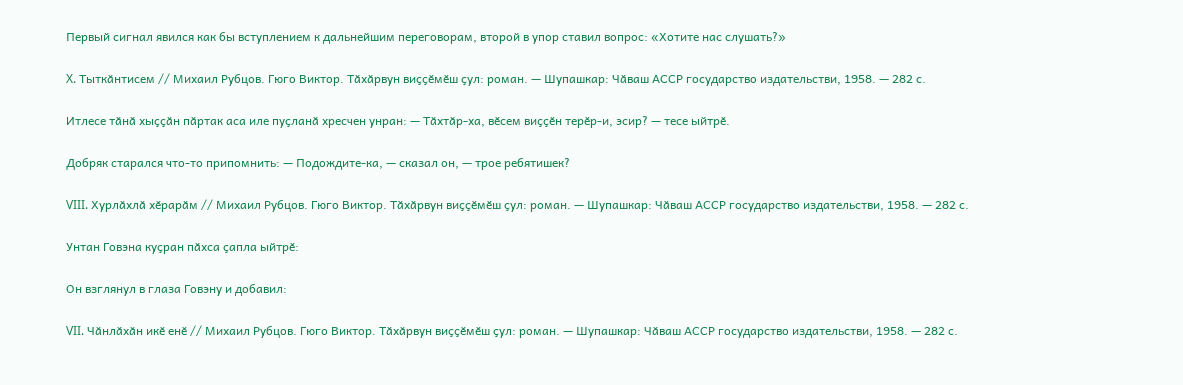Первый сигнал явился как бы вступлением к дальнейшим переговорам, второй в упор ставил вопрос: «Хотите нас слушать?»

X. Тыткӑнтисем // Михаил Рубцов. Гюго Виктор. Тӑхӑрвун виҫҫӗмӗш ҫул: роман. — Шупашкар: Чӑваш АССР государство издательстви, 1958. — 282 с.

Итлесе тӑнӑ хыҫҫӑн пӑртак аса иле пуҫланӑ хресчен унран: — Тӑхтӑр-ха, вӗсем виҫҫӗн терӗр-и, эсир? — тесе ыйтрӗ.

Добряк старался что-то припомнить: — Подождите-ка, — сказал он, — трое ребятишек?

VIII. Хурлӑхлӑ хӗрарӑм // Михаил Рубцов. Гюго Виктор. Тӑхӑрвун виҫҫӗмӗш ҫул: роман. — Шупашкар: Чӑваш АССР государство издательстви, 1958. — 282 с.

Унтан Говэна куҫран пӑхса ҫапла ыйтрӗ:

Он взглянул в глаза Говэну и добавил:

VII. Чӑнлӑхӑн икӗ енӗ // Михаил Рубцов. Гюго Виктор. Тӑхӑрвун виҫҫӗмӗш ҫул: роман. — Шупашкар: Чӑваш АССР государство издательстви, 1958. — 282 с.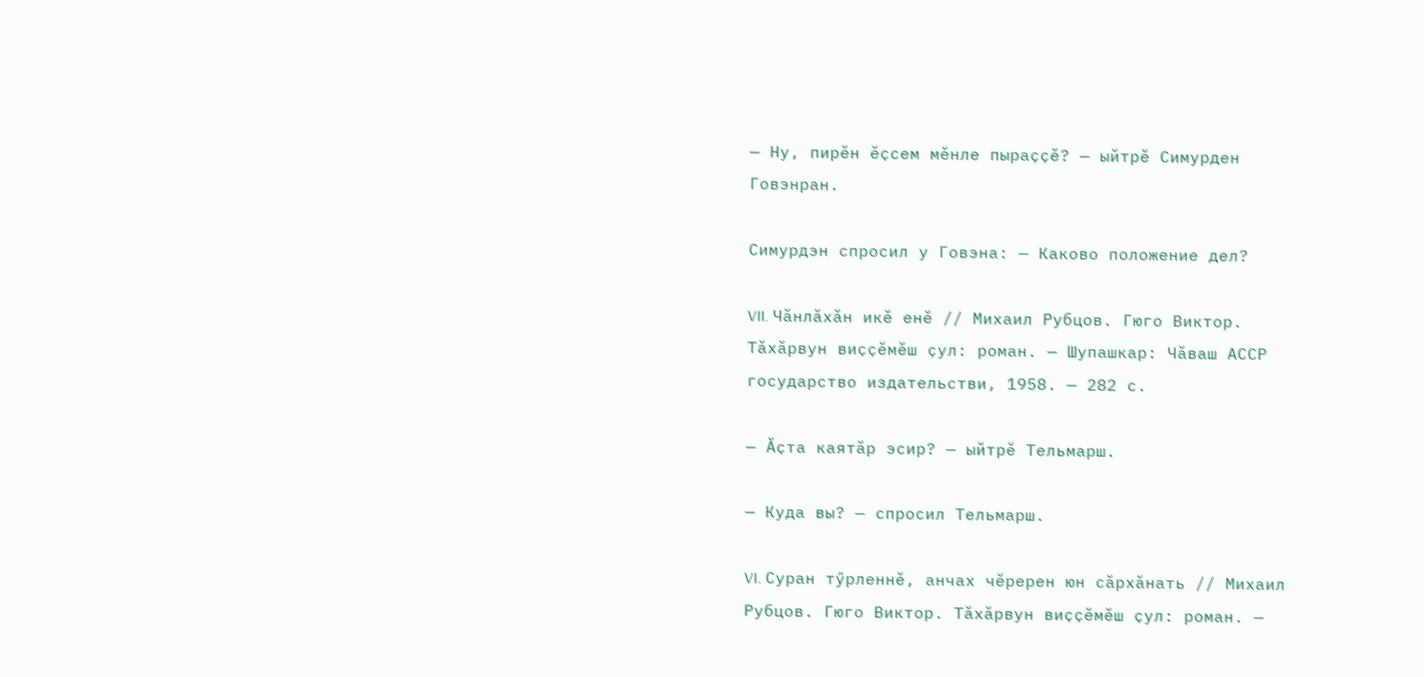— Ну, пирӗн ӗҫсем мӗнле пыраҫҫӗ? — ыйтрӗ Симурден Говэнран.

Симурдэн спросил у Говэна: — Каково положение дел?

VII. Чӑнлӑхӑн икӗ енӗ // Михаил Рубцов. Гюго Виктор. Тӑхӑрвун виҫҫӗмӗш ҫул: роман. — Шупашкар: Чӑваш АССР государство издательстви, 1958. — 282 с.

— Ӑҫта каятӑр эсир? — ыйтрӗ Тельмарш.

— Куда вы? — спросил Тельмарш.

VI. Суран тӳрленнӗ, анчах чӗререн юн сӑрхӑнать // Михаил Рубцов. Гюго Виктор. Тӑхӑрвун виҫҫӗмӗш ҫул: роман. —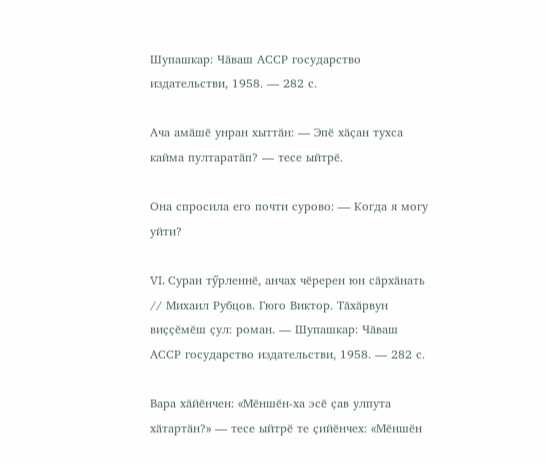Шупашкар: Чӑваш АССР государство издательстви, 1958. — 282 с.

Ача амӑшӗ унран хыттӑн: — Эпӗ хӑҫан тухса кайма пултаратӑп? — тесе ыйтрӗ.

Она спросила его почти сурово: — Когда я могу уйти?

VI. Суран тӳрленнӗ, анчах чӗререн юн сӑрхӑнать // Михаил Рубцов. Гюго Виктор. Тӑхӑрвун виҫҫӗмӗш ҫул: роман. — Шупашкар: Чӑваш АССР государство издательстви, 1958. — 282 с.

Вара хӑйӗнчен: «Мӗншӗн-ха эсӗ ҫав улпута хӑтартӑн?» — тесе ыйтрӗ те ҫийӗнчех: «Мӗншӗн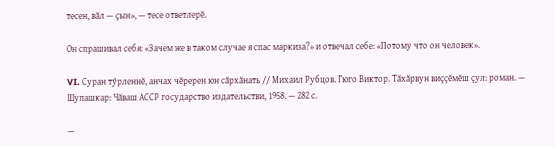тесен, вӑл — ҫын», — тесе ответлерӗ.

Он спрашивал себя: «Зачем же в таком случае я спас маркиза?» и отвечал себе: «Потому что он человек».

VI. Суран тӳрленнӗ, анчах чӗререн юн сӑрхӑнать // Михаил Рубцов. Гюго Виктор. Тӑхӑрвун виҫҫӗмӗш ҫул: роман. — Шупашкар: Чӑваш АССР государство издательстви, 1958. — 282 с.

—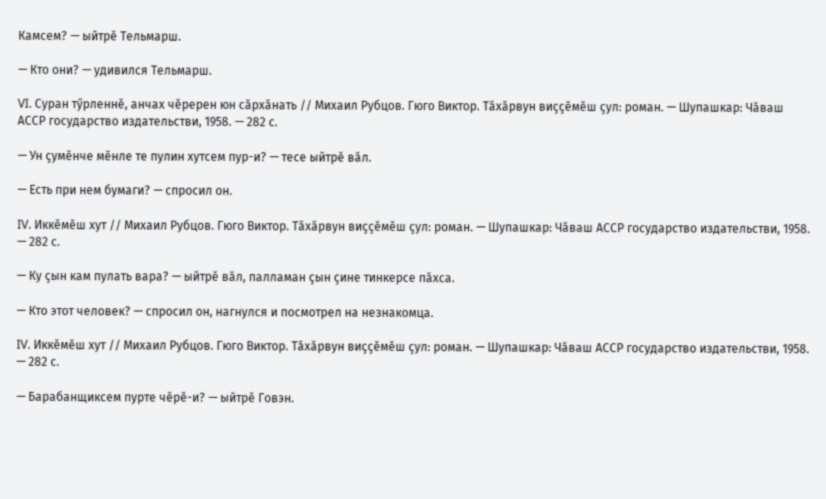Камсем? — ыйтрӗ Тельмарш.

— Кто они? — удивился Тельмарш.

VI. Суран тӳрленнӗ, анчах чӗререн юн сӑрхӑнать // Михаил Рубцов. Гюго Виктор. Тӑхӑрвун виҫҫӗмӗш ҫул: роман. — Шупашкар: Чӑваш АССР государство издательстви, 1958. — 282 с.

— Ун ҫумӗнче мӗнле те пулин хутсем пур-и? — тесе ыйтрӗ вӑл.

— Есть при нем бумаги? — спросил он.

IV. Иккӗмӗш хут // Михаил Рубцов. Гюго Виктор. Тӑхӑрвун виҫҫӗмӗш ҫул: роман. — Шупашкар: Чӑваш АССР государство издательстви, 1958. — 282 с.

— Ку ҫын кам пулать вара? — ыйтрӗ вӑл, палламан ҫын ҫине тинкерсе пӑхса.

— Кто этот человек? — спросил он, нагнулся и посмотрел на незнакомца.

IV. Иккӗмӗш хут // Михаил Рубцов. Гюго Виктор. Тӑхӑрвун виҫҫӗмӗш ҫул: роман. — Шупашкар: Чӑваш АССР государство издательстви, 1958. — 282 с.

— Барабанщиксем пурте чӗрӗ-и? — ыйтрӗ Говэн.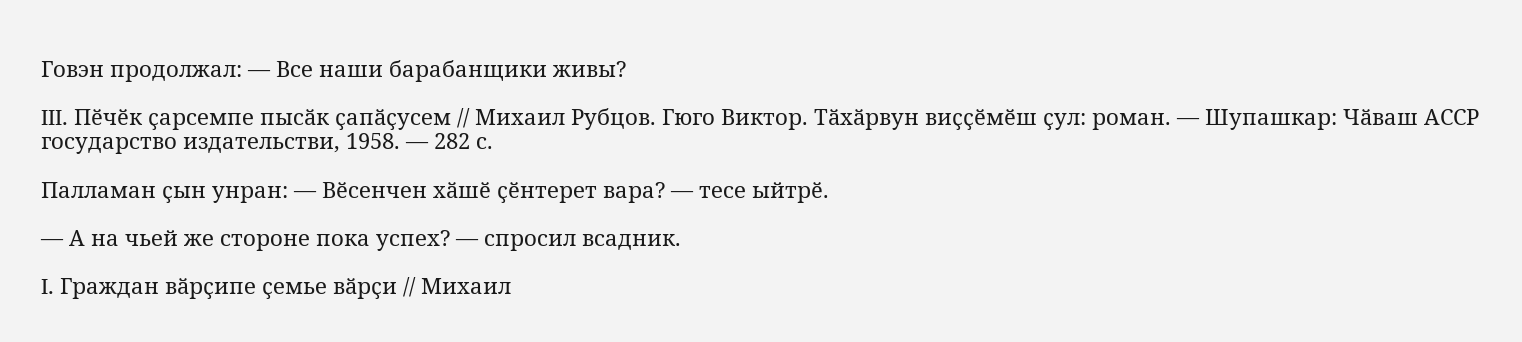Говэн продолжал: — Все наши барабанщики живы?

III. Пӗчӗк ҫарсемпе пысӑк ҫапӑҫусем // Михаил Рубцов. Гюго Виктор. Тӑхӑрвун виҫҫӗмӗш ҫул: роман. — Шупашкар: Чӑваш АССР государство издательстви, 1958. — 282 с.

Палламан ҫын унран: — Вӗсенчен хӑшӗ ҫӗнтерет вара? — тесе ыйтрӗ.

— А на чьей же стороне пока успех? — спросил всадник.

I. Граждан вӑрҫипе ҫемье вӑрҫи // Михаил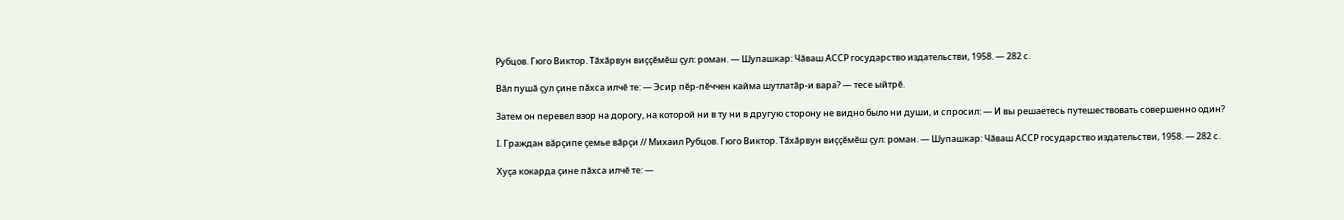Рубцов. Гюго Виктор. Тӑхӑрвун виҫҫӗмӗш ҫул: роман. — Шупашкар: Чӑваш АССР государство издательстви, 1958. — 282 с.

Вӑл пушӑ ҫул ҫине пӑхса илчӗ те: — Эсир пӗр-пӗччен кайма шутлатӑр-и вара? — тесе ыйтрӗ.

Затем он перевел взор на дорогу, на которой ни в ту ни в другую сторону не видно было ни души, и спросил: — И вы решаетесь путешествовать совершенно один?

I. Граждан вӑрҫипе ҫемье вӑрҫи // Михаил Рубцов. Гюго Виктор. Тӑхӑрвун виҫҫӗмӗш ҫул: роман. — Шупашкар: Чӑваш АССР государство издательстви, 1958. — 282 с.

Хуҫа кокарда ҫине пӑхса илчӗ те: —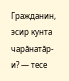Гражданин, эсир кунта чарӑнатӑр-и? — тесе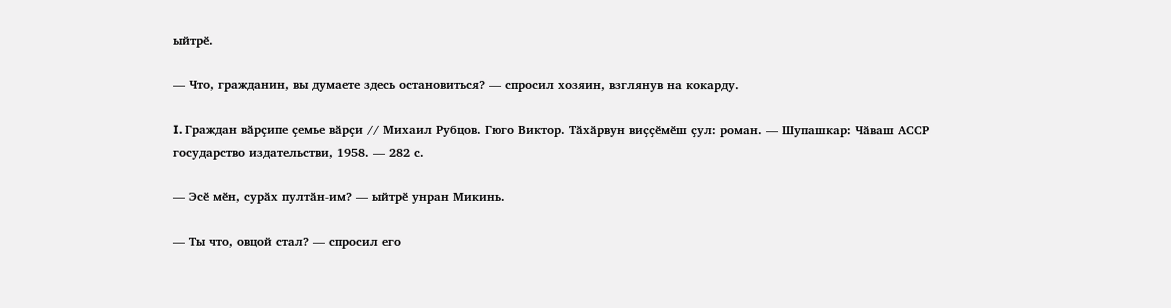ыйтрӗ.

— Что, гражданин, вы думаете здесь остановиться? — спросил хозяин, взглянув на кокарду.

I. Граждан вӑрҫипе ҫемье вӑрҫи // Михаил Рубцов. Гюго Виктор. Тӑхӑрвун виҫҫӗмӗш ҫул: роман. — Шупашкар: Чӑваш АССР государство издательстви, 1958. — 282 с.

— Эсӗ мӗн, сурӑх пултӑн-им? — ыйтрӗ унран Микинь.

— Ты что, овцой стал? — спросил его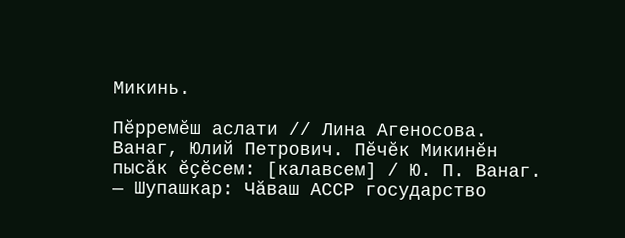Микинь.

Пӗрремӗш аслати // Лина Агеносова. Ванаг, Юлий Петрович. Пӗчӗк Микинӗн пысӑк ӗҫӗсем: [калавсем] / Ю. П. Ванаг. — Шупашкар: Чӑваш АССР государство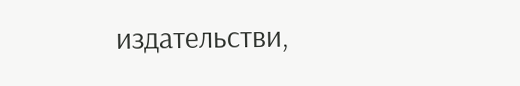издательстви,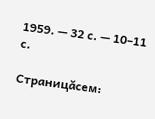1959. — 32 с. — 10–11 с.

Страницăсем: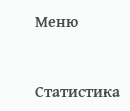Меню



Статистика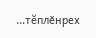...тĕплӗнрех